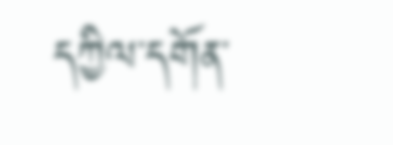དཀྱིལ་དགོན་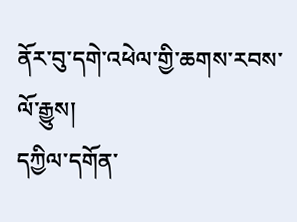ནོར་བུ་དགེ་འཕེལ་གྱི་ཆགས་རབས་ལོ་རྒྱུས།
དཀྱིལ་དགོན་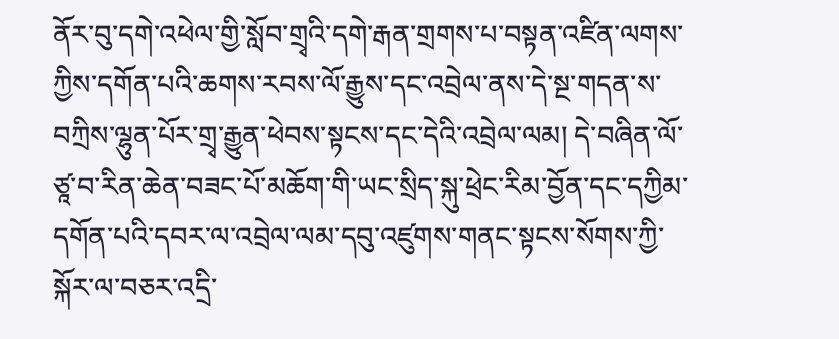ནོར་བུ་དགེ་འཕེལ་གྱི་སློབ་གྲྭའི་དགེ་རྒན་གྲགས་པ་བསྟན་འཛིན་ལགས་ཀྱིས་དགོན་པའི་ཆགས་རབས་ལོ་རྒྱུས་དང་འབྲེལ་ནས་དེ་སྔ་གདན་ས་བཀྲིས་ལྷུན་པོར་གྲྭ་རྒྱུན་ཕེབས་སྟངས་དང་དེའི་འབྲེལ་ལམ། དེ་བཞིན་ལོ་ཙཱ་བ་རིན་ཆེན་བཟང་པོ་མཆོག་གི་ཡང་སྲིད་སྐུ་ཕྲེང་རིམ་བྱོན་དང་དཀྱིམ་དགོན་པའི་དབར་ལ་འབྲེལ་ལམ་དབུ་འཛུགས་གནང་སྟངས་སོགས་ཀྱི་སྐོར་ལ་བཅར་འདྲི་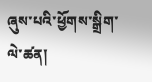ཞུས་པའི་ཕྱོགས་སྒྲིག་ལེ་ཚན།